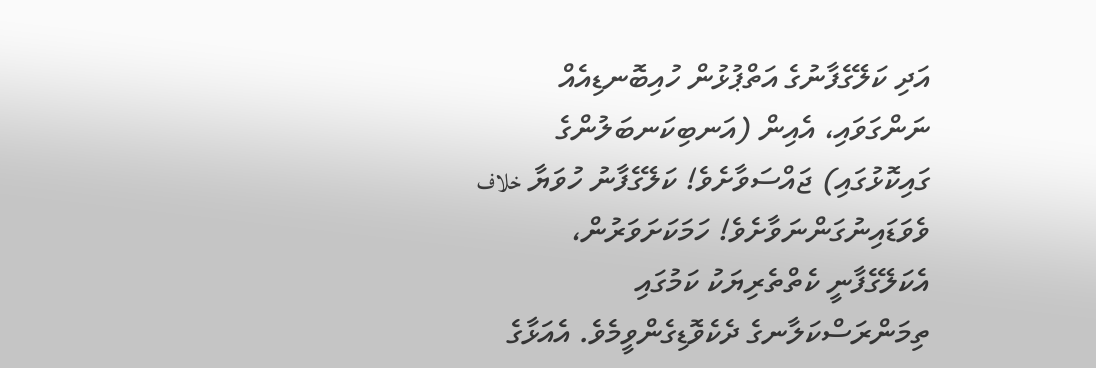އަދި ކަލޭގެފާނުގެ އަތްޕުޅުން ހުއިބޮނޑިއެއް ނަންގަވައި، އެއިން (އަނބިކަނބަލުންގެ ގައިކޮޅުގައި) ޖައްސަވާށެވެ! ކަލޭގެފާނު ހުވަޔާ خلاف ވެވަޑައިނުގަންނަވާށެވެ! ހަމަކަށަވަރުން، އެކަލޭގެފާނީ ކެތްތެރިޔަކު ކަމުގައި ތިމަންރަސްކަލާނގެ ދެކެވޮޑިގެންވީމެވެ. އެއަޅާގެ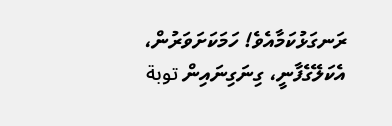ރަނގަޅުކަމާއެވެ! ހަމަކަށަވަރުން، އެކަލޭގެފާނީ، ގިނަގިނައިން توبة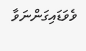ވެވަޑައިގަންނަވާ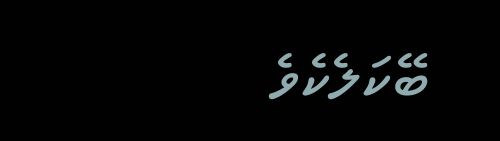ބޭކަލެކެވެ